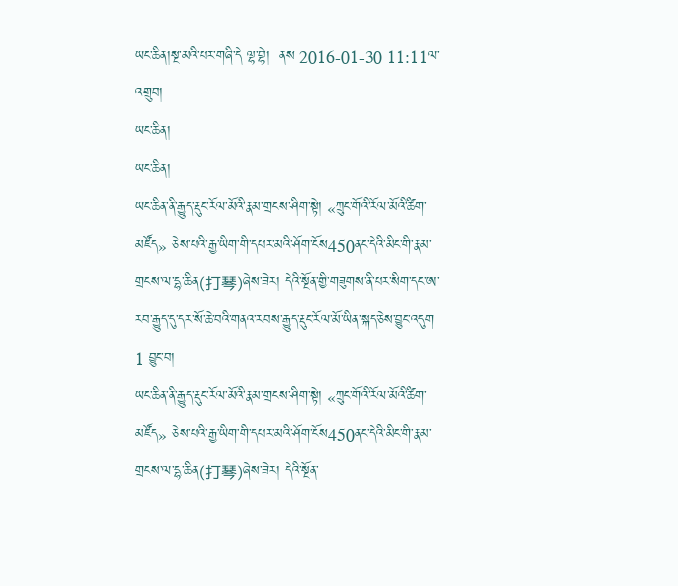ཡང་ཆིན།སྔ་མའི་པར་གཞི་དེ ལྷ་བྷེ།  ནས 2016-01-30 11:11ལ་འགྲུབ།
ཡང་ཆིན།
ཡང་ཆིན།
ཡང་ཆིན་ནི་རྒྱུད་རྡུང་རོལ་མོའི་རྣམ་གྲངས་ཤིག་སྟེ། «ཀྲུང་གོའི་རོལ་མོའི་ཚིག་མཛོད» ཅེས་པའི་རྒྱ་ཡིག་གི་དཔར་མའི་ཤོག་ངོས450ནང་དེའི་མིང་གི་རྣམ་གྲངས་ལ་དྷ་ཆིན(打琴)ཞེས་ཟེར། དེའི་སྔོན་གྱི་གཟུགས་ནི་པར་སིག་དང་ཨ་རབ་རྒྱུད་དུ་དར་སོ་ཆེ་བའི་གནའ་རབས་རྒྱུད་རྡུང་རོལ་མོ་ཡིན་སྐད་ཅེས་བྱུང་འདུག
1 བྱུང་བ།
ཡང་ཆིན་ནི་རྒྱུད་རྡུང་རོལ་མོའི་རྣམ་གྲངས་ཤིག་སྟེ། «ཀྲུང་གོའི་རོལ་མོའི་ཚིག་མཛོད» ཅེས་པའི་རྒྱ་ཡིག་གི་དཔར་མའི་ཤོག་ངོས450ནང་དེའི་མིང་གི་རྣམ་གྲངས་ལ་དྷ་ཆིན(打琴)ཞེས་ཟེར། དེའི་སྔོན་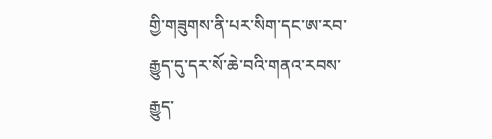གྱི་གཟུགས་ནི་པར་སིག་དང་ཨ་རབ་རྒྱུད་དུ་དར་སོ་ཆེ་བའི་གནའ་རབས་རྒྱུད་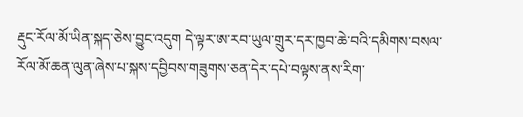རྡུང་རོལ་མོ་ཡིན་སྐད་ཅེས་བྱུང་འདུག དེ་ལྟར་ཨ་རབ་ཡུལ་གྲུར་དར་ཁྱབ་ཆེ་བའི་དམིགས་བསལ་རོལ་མོ་ཆན་ལུན་ཞེས་པ་སྐས་དབྱིབས་གཟུགས་ཅན་དེར་དཔེ་བལྟས་ནས་རིག་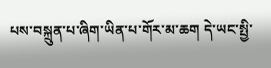པས་བསྐྲུན་པ་ཞིག་ཡིན་པ་གོར་མ་ཆག དེ་ཡང་སྤྱི་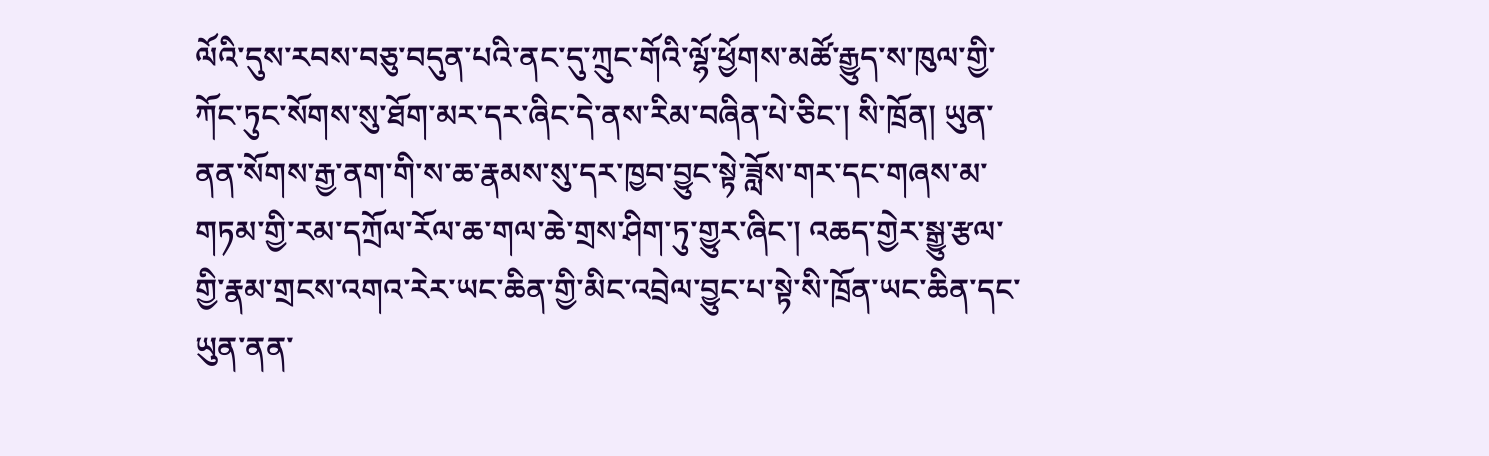ལོའི་དུས་རབས་བཅུ་བདུན་པའི་ནང་དུ་ཀྲུང་གོའི་ལྷོ་ཕྱོགས་མཚོ་རྒྱུད་ས་ཁུལ་གྱི་ཀོང་ཏུང་སོགས་སུ་ཐོག་མར་དར་ཞིང་དེ་ནས་རིམ་བཞིན་པེ་ཅིང་། སི་ཁྲོན། ཡུན་ནན་སོགས་རྒྱ་ནག་གི་ས་ཆ་རྣམས་སུ་དར་ཁྱབ་བྱུང་སྟེ་ཟློས་གར་དང་གཞས་མ་གཏམ་གྱི་རམ་དཀྲོལ་རོལ་ཆ་གལ་ཆེ་གྲས་ཤིག་ཏུ་གྱུར་ཞིང་། འཆད་གྱེར་སྒྱུ་རྩལ་གྱི་རྣམ་གྲངས་འགའ་རེར་ཡང་ཆིན་གྱི་མིང་འབྲེལ་བྱུང་པ་སྟེ་སི་ཁྲོན་ཡང་ཆིན་དང་ཡུན་ནན་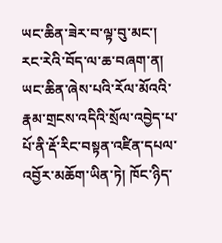ཡང་ཆིན་ཟེར་བ་ལྟ་བུ་མང་། རང་རེའི་བོད་ལ་ཆ་བཞག་ན། ཡང་ཆིན་ཞེས་པའི་རོལ་མོའའི་རྣམ་གྲངས་འདིའི་སྲོལ་འབྱེད་པ་པོ་ནི་རྡོ་རིང་བསྟན་འཛིན་དཔལ་འབྱོར་མཆོག་ཡིན་ཏེ། ཁོང་ཉིད་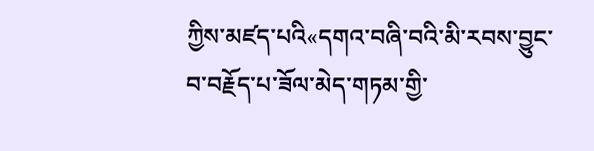ཀྱིས་མཛད་པའི«དགའ་བཞི་བའི་མི་རབས་བྱུང་བ་བརྗོད་པ་ཟོལ་མེད་གཏམ་གྱི་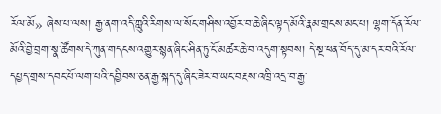རོལ་མོ» ཞེས་པ་ལས། རྒྱ་ནག་འདི་ཀླུའི་རིགས་ལ་སོང་གཤིས་འབྱོར་བ་ཆེ་ཞིང་ལྟད་མོའི་རྣམ་གྲངས་མང་པ། ལྷག་དོན་རོལ་མོའི་བྱེ་བྲག་སྣ་ཚོགས་དེ་ཀུན་གདངས་འགྱུར་སྙན་ཞིང་ཤིན་ཏུ་ངོ་མཚར་ཆེ་བ་འདུག་སྟབས། དེ་སྔ་ཕན་བོད་དུ་མ་དར་བའི་རོལ་དཔྱད་གྲས་དབང་པོ་ལག་པའི་དབྱིབས་ཅན་རྒྱ་སྐད་དུ་ཞིང་ཟེར་བ་ཡང་བརྔས་འཁྲི་འདྲ་བ་རྒྱ་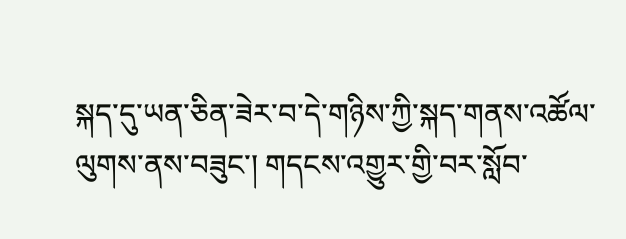སྐད་དུ་ཡན་ཅིན་ཟེར་བ་དེ་གཉིས་ཀྱི་སྐད་གནས་འཚོལ་ལུགས་ནས་བཟུང་། གདངས་འགྱུར་གྱི་བར་སློབ་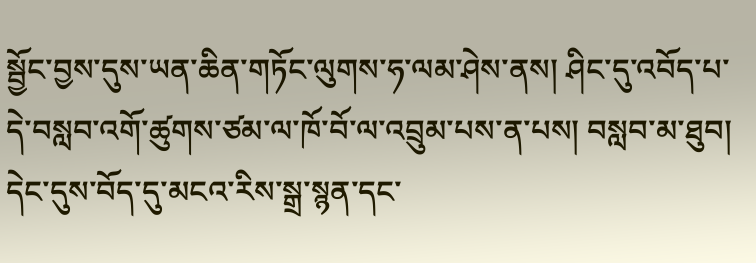སྦྱོང་བྱས་དུས་ཡན་ཆིན་གཏོང་ལུགས་ཧ་ལམ་ཤེས་ནས། ཤིང་དུ་འབོད་པ་དེ་བསླབ་འགོ་ཚུགས་ཙམ་ལ་ཁོ་བོ་ལ་འབྲུམ་པས་ན་པས། བསླབ་མ་ཐུབ། དེང་དུས་བོད་དུ་མངའ་རིས་སྒྲ་སྙན་དང་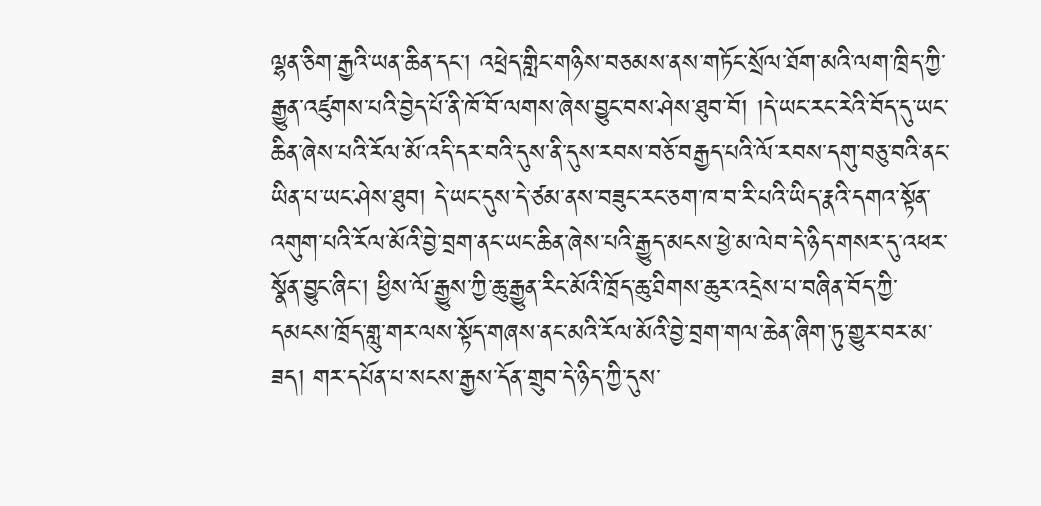ལྷན་ཅིག་རྒྱའི་ཡན་ཆིན་དང་། འཕྲེད་གླིང་གཉིས་བཅམས་ནས་གཏོང་སྲོལ་ཐོག་མའི་ལག་ཁྲིད་ཀྱི་རྒྱུན་འཛུགས་པའི་བྱེད་པོ་ནི་ཁོ་བོ་ལགས་ཞེས་བྱུང་བས་ཤེས་ཐུབ་བོ། །དེ་ཡང་རང་རེའི་བོད་དུ་ཡང་ཆིན་ཞེས་པའི་རོལ་མོ་འདི་དར་བའི་དུས་ནི་དུས་རབས་བཅོ་བརྒྱད་པའི་ལོ་རབས་དགུ་བཅུ་བའི་ནང་ཡིན་པ་ཡང་ཤེས་ཐུབ། དེ་ཡང་དུས་དེ་ཙམ་ནས་བཟུང་རང་ཅག་ཁ་བ་རི་པའི་ཡིད་རྣའི་དགའ་སྟོན་འགུག་པའི་རོལ་མོའི་བྱེ་བྲག་ནང་ཡང་ཆིན་ཞེས་པའི་རྒྱུད་མངས་ཕྱེ་མ་ལེབ་དེ་ཉིད་གསར་དུ་འཕར་སྣོན་བྱུང་ཞིང་། ཕྱིས་ལོ་རྒྱུས་ཀྱི་ཆུ་རྒྱུན་རིང་མོའི་ཁྲོད་ཆུ་ཐིགས་ཆུར་འདྲེས་པ་བཞིན་བོད་ཀྱི་དམངས་ཁྲོད་གླུ་གར་ལས་སྟོད་གཞས་ནང་མའི་རོལ་མོའི་བྱེ་བྲག་གལ་ཆེན་ཞིག་ཏུ་གྱུར་བར་མ་ཟད། གར་དཔོན་པ་སངས་རྒྱས་དོན་གྲུབ་དེ་ཉིད་ཀྱི་དུས་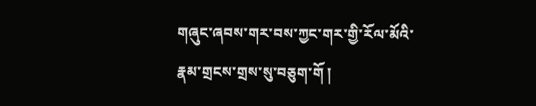གཞུང་ཞབས་གར་བས་ཀྱང་གར་གྱི་རོལ་མོའི་རྣམ་གྲངས་གྲས་སུ་བཅུག་གོ །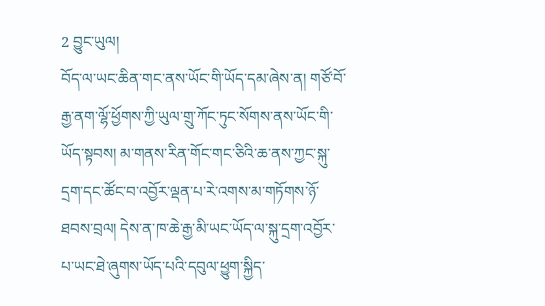2 བྱུང་ཡུལ།
བོད་ལ་ཡང་ཆིན་གང་ནས་ཡོང་གི་ཡོད་དམ་ཞེས་ན། གཙོ་བོ་རྒྱ་ནག་ལྷོ་ཕྱོགས་ཀྱི་ཡུལ་གྲུ་ཀོང་ཏུང་སོགས་ནས་ཡོང་གི་ཡོད་སྟབས། མ་གནས་རིན་གོང་གང་ཅིའི་ཆ་ནས་ཀྱང་སྐུ་དྲག་དང་ཚོང་བ་འབྱོར་ལྡན་པ་རེ་འགས་མ་གཏོགས་ཉོ་ཐབས་བྲལ། དེས་ན་ཁ་ཆེ་རྒྱ་མི་ཡང་ཡོད་ལ་སྐུ་དྲག་འབྱོར་པ་ཡང་ཐེ་ཞུགས་ཡོད་པའི་དབུལ་ཕྱུག་སྐྱིད་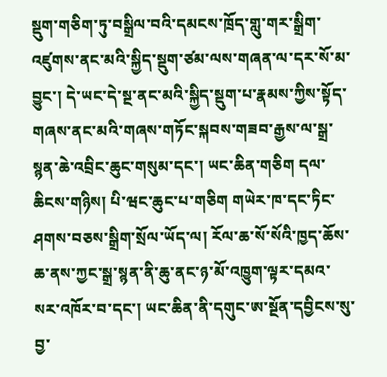སྡུག་གཅིག་ཏུ་བསྒྲིལ་བའི་དམངས་ཁྲོད་གླུ་གར་སྒྲིག་འཛུགས་ནང་མའི་སྐྱིད་སྡུག་ཙམ་ལས་གཞན་ལ་དར་སོ་མ་བྱུང་། དེ་ཡང་དེ་སྔ་ནང་མའི་སྐྱིད་སྡུག་པ་རྣམས་ཀྱིས་སྟོད་གཞས་ནང་མའི་གཞས་གཏོང་སྐབས་གཟབ་རྒྱས་ལ་སྒྲ་སྙན་ཆེ་འབྲིང་ཆུང་གསུམ་དང་། ཡང་ཆིན་གཅིག དལ་ཆིངས་གཉིས། པི་ཝང་ཆུང་པ་གཅིག གཡེར་ཁ་དང་ཏིང་ཤགས་བཅས་སྒྲིག་སྲོལ་ཡོད་ལ། རོལ་ཆ་སོ་སོའི་ཁྱད་ཆོས་ཆ་ནས་ཀྱང་སྒྲ་སྙན་ནི་ཆུ་ནང་ཉ་མོ་འཁྱུག་ལྟར་དམའ་སར་འཁོར་བ་དང་། ཡང་ཆིན་ནི་དགུང་ཨ་སྔོན་དབྱིངས་སུ་བྱ་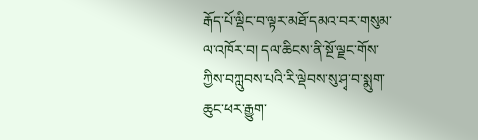རྒོད་པོ་ལྡིང་བ་ལྟར་མཐོ་དམའ་བར་གསུམ་ལ་འཁོར་བ། དལ་ཆིངས་ནི་སྔོ་ལྗང་གོས་ཀྱིས་བཀླུབས་པའི་རི་ལྡེབས་སུ་ཤྭ་བ་སྨུག་ཆུང་ཕར་རྒྱུག་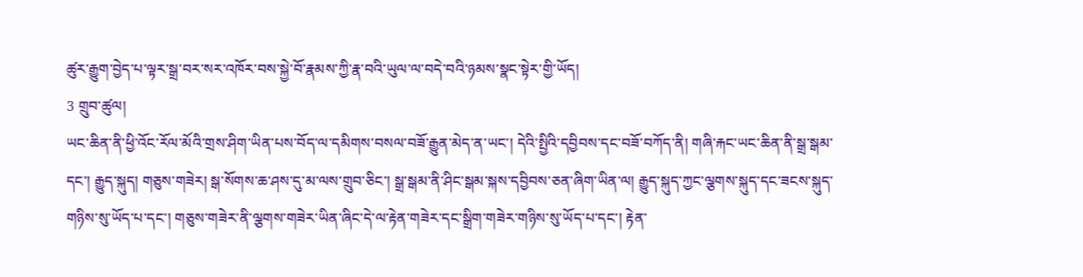ཚུར་རྒྱུག་བྱེད་པ་ལྟར་སྒྲ་བར་སར་འཁོར་བས་སྐྱེ་བོ་རྣམས་ཀྱི་རྣ་བའི་ཡུལ་ལ་བདེ་བའི་ཉམས་སྣང་སྟེར་གྱི་ཡོད།
3 གྲུབ་ཚུལ།
ཡང་ཆིན་ནི་ཕྱི་འོང་རོལ་མོའི་གྲས་ཤིག་ཡིན་པས་བོད་ལ་དམིགས་བསལ་བཟོ་རྒྱུན་མེད་ན་ཡང་། དེའི་སྤྱིའི་དབྱིབས་དང་བཟོ་བཀོད་ནི། གཞི་རྐང་ཡང་ཆིན་ནི་སྒྲ་སྒམ་དང་། རྒྱུད་སྐུད། གཅུས་གཟེར། སྒ་སོགས་ཆ་ཤས་དུ་མ་ལས་གྲུབ་ཅིང་། སྒྲ་སྒམ་ནི་ཤིང་སྒམ་སྐས་དབྱིབས་ཅན་ཞིག་ཡིན་ལ། རྒྱུད་སྐུད་ཀྱང་ལྕགས་སྐུད་དང་ཟངས་སྐུད་གཉིས་སུ་ཡོད་པ་དང་། གཅུས་གཟེར་ནི་ལྕགས་གཟེར་ཡིན་ཞིང་དེ་ལ་རྟེན་གཟེར་དང་སྒྲིག་གཟེར་གཉིས་སུ་ཡོད་པ་དང་། རྟེན་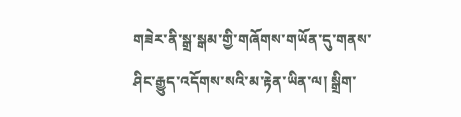གཟེར་ནི་སྒྲ་སྒམ་གྱི་གཞོགས་གཡོན་དུ་གནས་ཤིང་རྒྱུད་འདོགས་སའི་མ་རྟེན་ཡིན་ལ། སྒྲིག་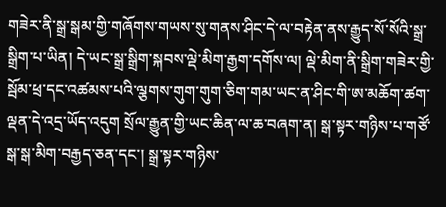གཟེར་ནི་སྒྲ་སྒམ་གྱི་གཞོགས་གཡས་སུ་གནས་ཤིང་དེ་ལ་བརྟེན་ནས་རྒྱུད་སོ་སོའི་སྒྲ་སྒྲིག་པ་ཡིན། དེ་ཡང་སྒྲ་སྒྲིག་སྐབས་ལྡེ་མིག་རྒྱག་དགོས་ལ། ལྡེ་མིག་ནི་སྒྲིག་གཟེར་གྱི་སྦོམ་ཕྲ་དང་འཚམས་པའི་ལྕགས་གུག་གུག་ཅིག་གམ་ཡང་ན་ཤིང་གི་ཨ་མཆོག་ཚག་ལྡན་དེ་འདྲ་ཡོད་འདུག སྲོལ་རྒྱུན་གྱི་ཡང་ཆིན་ལ་ཆ་བཞག་ན། སྒ་སྟར་གཉིས་པ་གཙོ་སྒ་སྒ་མིག་བརྒྱད་ཅན་དང་། སྒྲ་སྟར་གཉིས་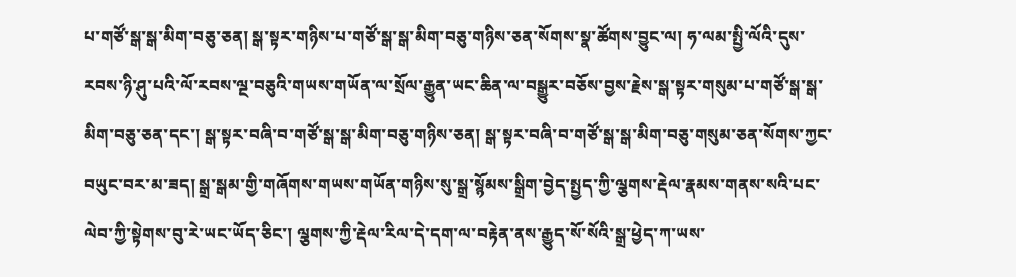པ་གཙོ་སྒ་སྒ་མིག་བཅུ་ཅན། སྒ་སྟར་གཉིས་པ་གཙོ་སྒ་སྒ་མིག་བཅུ་གཉིས་ཅན་སོགས་སྣ་ཚོགས་བྱུང་ལ། ཧ་ལམ་སྤྱི་ལོའི་དུས་རབས་ཉི་ཤུ་པའི་ལོ་རབས་ལྔ་བཅུའི་གཡས་གཡོན་ལ་སྲོལ་རྒྱུན་ཡང་ཆིན་ལ་བསྒྱུར་བཅོས་བྱས་རྗེས་སྒ་སྟར་གསུམ་པ་གཙོ་སྒ་སྒ་མིག་བཅུ་ཅན་དང་། སྒ་སྟར་བཞི་བ་གཙོ་སྒ་སྒ་མིག་བཅུ་གཉིས་ཅན། སྒ་སྟར་བཞི་བ་གཙོ་སྒ་སྒ་མིག་བཅུ་གསུམ་ཅན་སོགས་ཀྱང་བཡུང་བར་མ་ཟད། སྒྲ་སྒམ་གྱི་གཞོགས་གཡས་གཡོན་གཉིས་སུ་སྒྲ་སྙོམས་སྒྲིག་བྱེད་སྤྱད་ཀྱི་ལྕགས་རྡེལ་རྣམས་གནས་སའི་པང་ལེབ་ཀྱི་སྟེགས་བུ་རེ་ཡང་ཡོད་ཅིང་། ལྕགས་ཀྱི་རྡེལ་རིལ་དེ་དག་ལ་བརྟེན་ནས་རྒྱུད་སོ་སོའི་སྒྲ་ཕྱེད་ཀ་ཡས་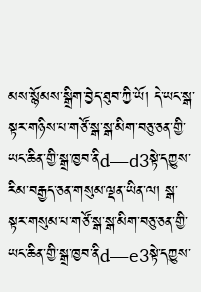མས་སྙོམས་སྒྲིག་བྱེད་ཐུབ་ཀྱི་ཡོ། དེ་ཡང་སྒ་སྟར་གཉིས་པ་གཙོ་སྒ་སྒ་མིག་བཅུ་ཅན་གྱི་ཡང་ཆིན་གྱི་སྒྲ་ཁྱབ་ནིd—d3སྟེ་དཀྱུས་རིམ་བརྒྱད་ཅན་གསུམ་ལྡན་ཡིན་ལ། སྒ་སྟར་གསུམ་པ་གཙོ་སྒ་སྒ་མིག་བཅུ་ཅན་གྱི་ཡང་ཆིན་གྱི་སྒྲ་ཁྱབ་ནིd—e3སྟེ་དཀྱུས་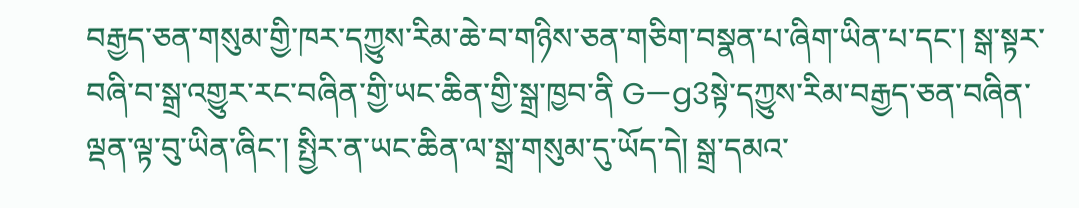བརྒྱད་ཅན་གསུམ་གྱི་ཁར་དཀྱུས་རིམ་ཆེ་བ་གཉིས་ཅན་གཅིག་བསྣན་པ་ཞིག་ཡིན་པ་དང་། སྒ་སྟར་བཞི་བ་སྒྲ་འགྱུར་རང་བཞིན་གྱི་ཡང་ཆིན་གྱི་སྒྲ་ཁྱབ་ནི G—g3སྟེ་དཀྱུས་རིམ་བརྒྱད་ཅན་བཞིན་ལྡན་ལྟ་བུ་ཡིན་ཞིང་། སྤྱིར་ན་ཡང་ཆིན་ལ་སྒྲ་གསུམ་དུ་ཡོད་དེ། སྒྲ་དམའ་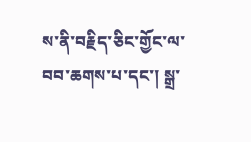ས་ནི་བརྗིད་ཅིང་གྱོང་ལ་བབ་ཆགས་པ་དང་། སྒྲ་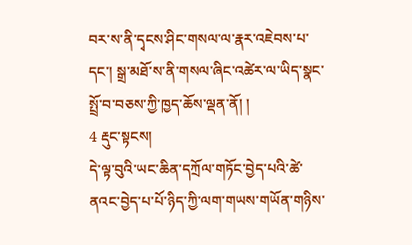བར་ས་ནི་དྭངས་ཤིང་གསལ་ལ་རྣར་འཇེབས་པ་དང་། སྒྲ་མཐོ་ས་ནི་གསལ་ཞིང་འཚེར་ལ་ཡིད་སྣང་སྤྲོ་བ་བཅས་ཀྱི་ཁྱད་ཆོས་ལྡན་ནོ། །
4 རྡུང་སྟངས།
དེ་ལྟ་བུའི་ཡང་ཆིན་དཀྲོལ་གཏོང་བྱེད་པའི་ཚེ་ནའང་བྱེད་པ་པོ་ཉིད་ཀྱི་ལག་གཡས་གཡོན་གཉིས་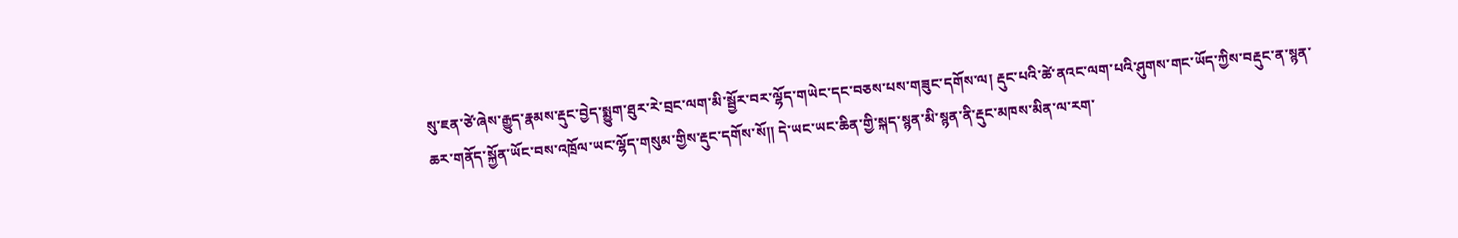སུ་ཇན་ཙེ་ཞེས་རྒྱུད་རྣམས་རྡུང་བྱེད་སྨྱུག་ཐུར་རེ་བྲང་ལག་མི་སྦྱོར་བར་ལྷོད་གཡེང་དང་བཅས་པས་གཟུང་དགོས་ལ། རྡུང་པའི་ཚེ་ནའང་ལག་པའི་ཤུགས་གང་ཡོད་ཀྱིས་བརྡུང་ན་སྙན་ཆར་གནོད་སྐྱོན་ཡོང་བས་འཁྲོལ་ཡང་ལྷོད་གསུམ་གྱིས་རྡུང་དགོས་སོ།། དེ་ཡང་ཡང་ཆིན་གྱི་སྐད་སྙན་མི་སྙན་ནི་རྡུང་མཁས་མིན་ལ་རག་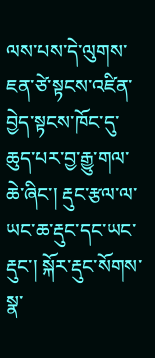ལས་པས་དེ་ལུགས་ཇན་ཙེ་སྟངས་འཛིན་བྱེད་སྟངས་ཁོང་དུ་ཆུད་པར་བྱ་རྒྱུ་གལ་ཆེ་ཞིང་། རྡུང་རྩལ་ལ་ཡང་ཆ་རྡུང་དང་ཡང་རྡུང་། སྐོར་རྡུང་སོགས་སྣ་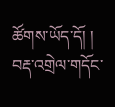ཚོགས་ཡོད་དོ། །
བརྡ་འགྲེལ་གདོང་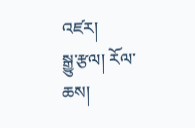འཛར།
སྒྱུ་རྩལ། རོལ་ཆས།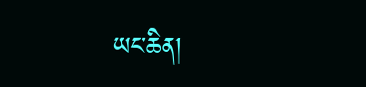ཡང་ཆིན།